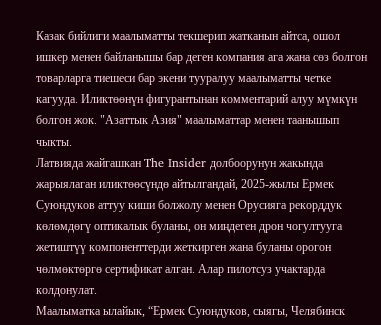Казак бийлиги маалыматты текшерип жатканын айтса, ошол ишкер менен байланышы бар деген компания ага жана сөз болгон товарларга тиешеси бар экени тууралуу маалыматты четке кагууда. Иликтөөнүн фигурантынан комментарий алуу мүмкүн болгон жок. "Азаттык Азия" маалыматтар менен таанышып чыкты.
Латвияда жайгашкан The Insider долбоорунун жакында жарыялаган иликтөөсүндө айтылгандай, 2025-жылы Ермек Суюндуков аттуу киши болжолу менен Орусияга рекорддук көлөмдөгү оптикалык буланы, он миңдеген дрон чогултууга жетиштүү компоненттерди жеткирген жана буланы орогон чөлмөктөргө сертификат алган. Алар пилотсуз учактарда колдонулат.
Маалыматка ылайык, “Ермек Суюндуков, сыягы, Челябинск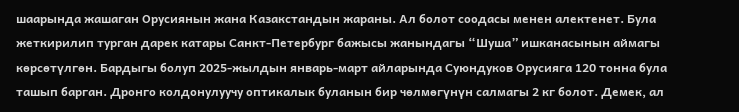шаарында жашаган Орусиянын жана Казакстандын жараны. Ал болот соодасы менен алектенет. Була жеткирилип турган дарек катары Санкт-Петербург бажысы жанындагы “Шуша” ишканасынын аймагы көрсөтүлгөн. Бардыгы болуп 2025-жылдын январь-март айларында Суюндуков Орусияга 120 тонна була ташып барган. Дронго колдонулуучу оптикалык буланын бир чөлмөгүнүн салмагы 2 кг болот. Демек, ал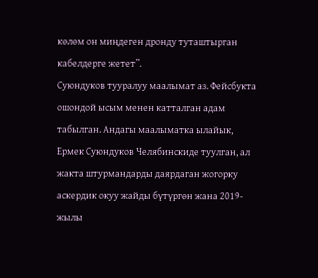көлөм он миңдеген дронду туташтырган кабелдерге жетет”.
Суюндуков тууралуу маалымат аз. Фейсбукта ошондой ысым менен катталган адам табылган. Андагы маалыматка ылайык, Ермек Суюндуков Челябинскиде туулган, ал жакта штурмандарды даярдаган жогорку аскердик окуу жайды бүтүргөн жана 2019-жылы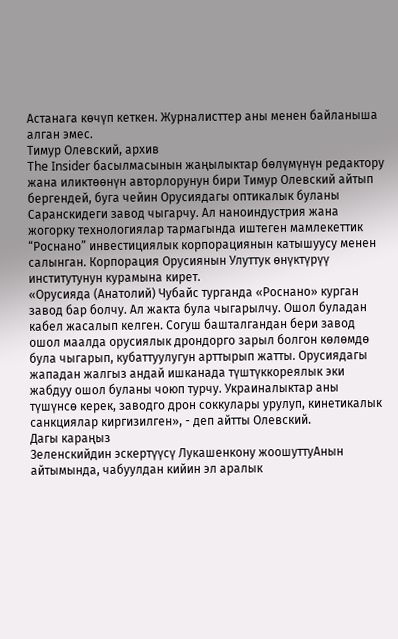Астанага көчүп кеткен. Журналисттер аны менен байланыша алган эмес.
Тимур Олевский, архив
The Insider басылмасынын жаңылыктар бөлүмүнүн редактору жана иликтөөнүн авторлорунун бири Тимур Олевский айтып бергендей, буга чейин Орусиядагы оптикалык буланы Саранскидеги завод чыгарчу. Ал наноиндустрия жана жогорку технологиялар тармагында иштеген мамлекеттик “Роснано” инвестициялык корпорациянын катышуусу менен салынган. Корпорация Орусиянын Улуттук өнүктүрүү институтунун курамына кирет.
«Орусияда (Анатолий) Чубайс турганда «Роснано» курган завод бар болчу. Ал жакта була чыгарылчу. Ошол буладан кабел жасалып келген. Согуш башталгандан бери завод ошол маалда орусиялык дрондорго зарыл болгон көлөмдө була чыгарып, кубаттуулугун арттырып жатты. Орусиядагы жападан жалгыз андай ишканада түштүккореялык эки жабдуу ошол буланы чоюп турчу. Украиналыктар аны түшүнсө керек, заводго дрон соккулары урулуп, кинетикалык санкциялар киргизилген», - деп айтты Олевский.
Дагы караңыз
Зеленскийдин эскертүүсү Лукашенкону жоошуттуАнын айтымында, чабуулдан кийин эл аралык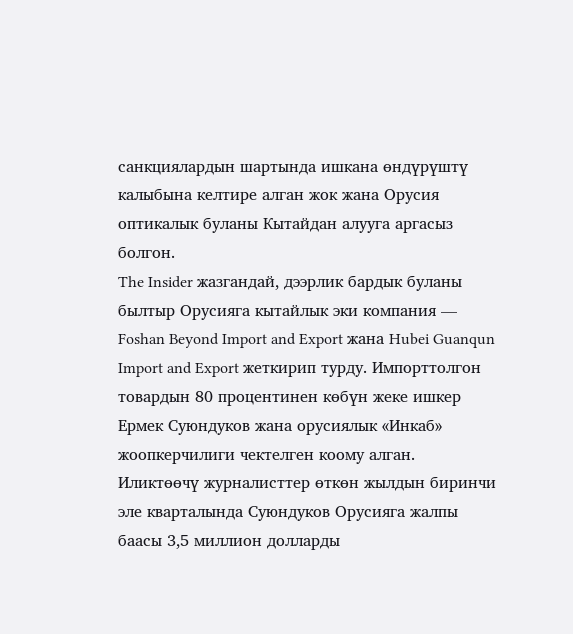санкциялардын шартында ишкана өндүрүштү калыбына келтире алган жок жана Орусия оптикалык буланы Кытайдан алууга аргасыз болгон.
The Insider жазгандай, дээрлик бардык буланы былтыр Орусияга кытайлык эки компания — Foshan Beyond Import and Export жана Hubei Guanqun Import and Export жеткирип турду. Импорттолгон товардын 80 процентинен көбүн жеке ишкер Ермек Суюндуков жана орусиялык «Инкаб» жоопкерчилиги чектелген коому алган.
Иликтөөчү журналисттер өткөн жылдын биринчи эле кварталында Суюндуков Орусияга жалпы баасы 3,5 миллион долларды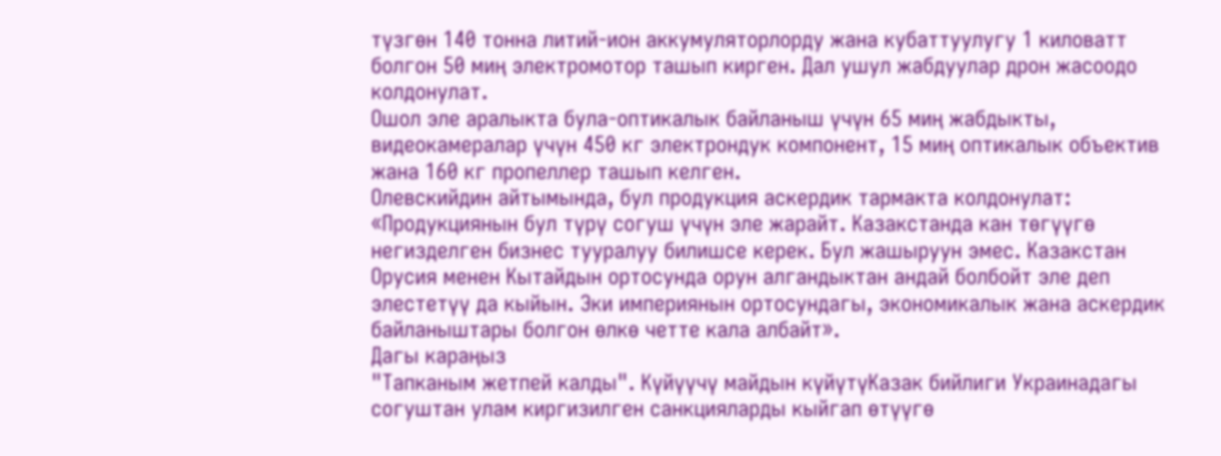түзгөн 140 тонна литий-ион аккумуляторлорду жана кубаттуулугу 1 киловатт болгон 50 миң электромотор ташып кирген. Дал ушул жабдуулар дрон жасоодо колдонулат.
Ошол эле аралыкта була-оптикалык байланыш үчүн 65 миң жабдыкты, видеокамералар үчүн 450 кг электрондук компонент, 15 миң оптикалык объектив жана 160 кг пропеллер ташып келген.
Олевскийдин айтымында, бул продукция аскердик тармакта колдонулат:
«Продукциянын бул түрү согуш үчүн эле жарайт. Казакстанда кан төгүүгө негизделген бизнес тууралуу билишсе керек. Бул жашыруун эмес. Казакстан Орусия менен Кытайдын ортосунда орун алгандыктан андай болбойт эле деп элестетүү да кыйын. Эки империянын ортосундагы, экономикалык жана аскердик байланыштары болгон өлкө четте кала албайт».
Дагы караңыз
"Тапканым жетпей калды". Күйүүчү майдын күйүтүКазак бийлиги Украинадагы согуштан улам киргизилген санкцияларды кыйгап өтүүгө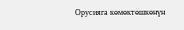Орусияга көмөктөшкөнүн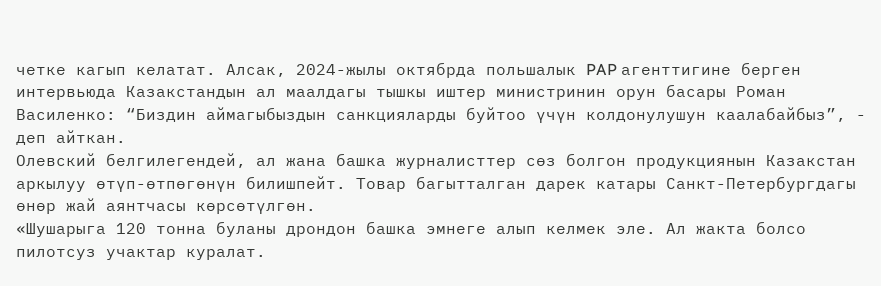четке кагып келатат. Алсак, 2024-жылы октябрда польшалык PAP агенттигине берген интервьюда Казакстандын ал маалдагы тышкы иштер министринин орун басары Роман Василенко: “Биздин аймагыбыздын санкцияларды буйтоо үчүн колдонулушун каалабайбыз”, - деп айткан.
Олевский белгилегендей, ал жана башка журналисттер сөз болгон продукциянын Казакстан аркылуу өтүп-өтпөгөнүн билишпейт. Товар багытталган дарек катары Санкт-Петербургдагы өнөр жай аянтчасы көрсөтүлгөн.
«Шушарыга 120 тонна буланы дрондон башка эмнеге алып келмек эле. Ал жакта болсо пилотсуз учактар куралат.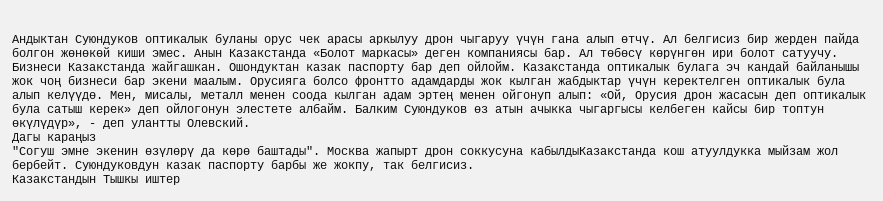Андыктан Суюндуков оптикалык буланы орус чек арасы аркылуу дрон чыгаруу үчүн гана алып өтчү. Ал белгисиз бир жерден пайда болгон жөнөкөй киши эмес. Анын Казакстанда «Болот маркасы» деген компаниясы бар. Ал төбөсү көрүнгөн ири болот сатуучу. Бизнеси Казакстанда жайгашкан. Ошондуктан казак паспорту бар деп ойлойм. Казакстанда оптикалык булага эч кандай байланышы жок чоң бизнеси бар экени маалым. Орусияга болсо фронтто адамдарды жок кылган жабдыктар үчүн керектелген оптикалык була алып келүүдө. Мен, мисалы, металл менен соода кылган адам эртең менен ойгонуп алып: «Ой, Орусия дрон жасасын деп оптикалык була сатыш керек» деп ойлогонун элестете албайм. Балким Суюндуков өз атын ачыкка чыгаргысы келбеген кайсы бир топтун өкүлүдүр», - деп улантты Олевский.
Дагы караңыз
"Согуш эмне экенин өзүлөрү да көрө баштады". Москва жапырт дрон соккусуна кабылдыКазакстанда кош атуулдукка мыйзам жол бербейт. Суюндуковдун казак паспорту барбы же жокпу, так белгисиз.
Казакстандын Тышкы иштер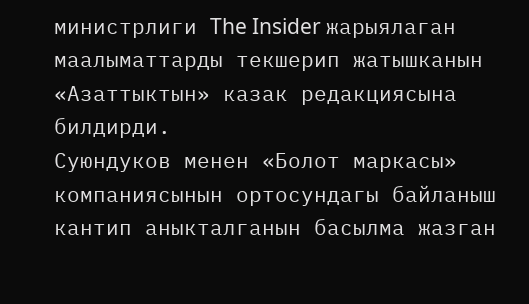министрлиги The Insider жарыялаган маалыматтарды текшерип жатышканын «Азаттыктын» казак редакциясына билдирди.
Суюндуков менен «Болот маркасы» компаниясынын ортосундагы байланыш кантип аныкталганын басылма жазган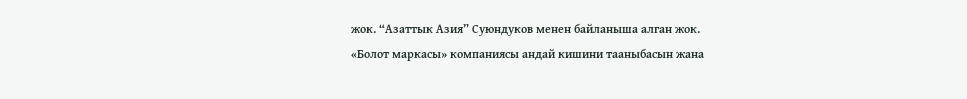жок. “Азаттык Азия” Суюндуков менен байланыша алган жок.
«Болот маркасы» компаниясы андай кишини тааныбасын жана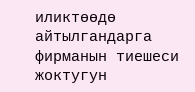иликтөөдө айтылгандарга фирманын тиешеси жоктугун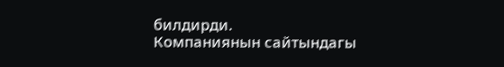билдирди.
Компаниянын сайтындагы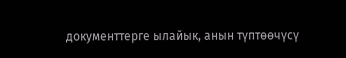документтерге ылайык, анын түптөөчүсү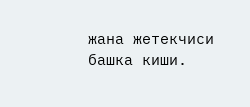жана жетекчиси башка киши.